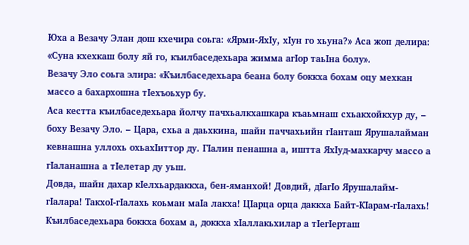Юха а Везачу Элан дош кхечира соьга: «Ярми-ЯхІу, хІун го хьуна?» Аса жоп делира: «Суна кхехкаш болу яй го, къилбаседехьара жимма агІор таьІна болу».
Везачу Эло соьга элира: «Къилбаседехьара беана болу боккха бохам оцу мехкан массо а бахархошна тІехъоьхур бу.
Аса кестта къилбаседехьара йолчу пачхьалкхашкара къаьмнаш схьакхойкхур ду, – боху Везачу Эло. – Цара, схьа а даьхкина, шайн паччахьийн гІанташ Ярушалайман кевнашна уллохь охьахІиттор ду. ГІалин пенашна а, иштта ЯхІуд-махкарчу массо а гІаланашна а тІелетар ду уьш.
Довда, шайн дахар кІелхьардаккха, бен-яманхой! Довдий, дІагІо Ярушалайм-гІалара! ТакхоІ-гІалахь коьман маІа лакха! ЦІарца орца даккха Байт-КІарам-гІалахь! Къилбаседехьара боккха бохам а, доккха хІаллакьхилар а тІегІерташ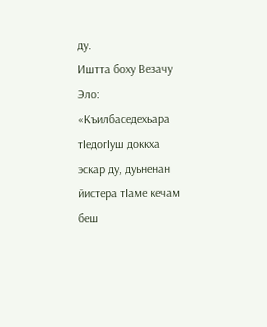ду.
Иштта боху Везачу Эло: «Къилбаседехьара тІедогІуш доккха эскар ду, дуьненан йистера тІаме кечам беш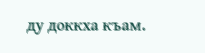ду доккха къам.